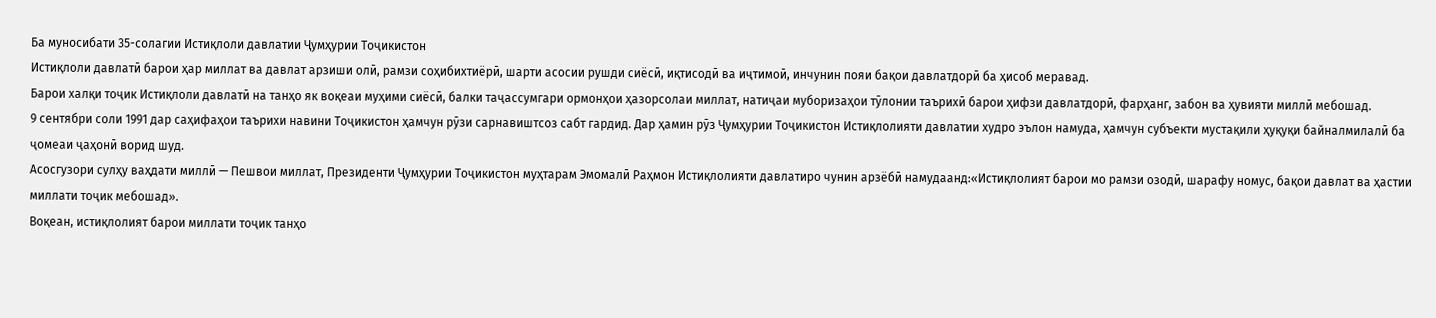Ба муносибати 35-солагии Истиқлоли давлатии Ҷумҳурии Тоҷикистон
Истиқлоли давлатӣ барои ҳар миллат ва давлат арзиши олӣ, рамзи соҳибихтиёрӣ, шарти асосии рушди сиёсӣ, иқтисодӣ ва иҷтимоӣ, инчунин пояи бақои давлатдорӣ ба ҳисоб меравад.
Барои халқи тоҷик Истиқлоли давлатӣ на танҳо як воқеаи муҳими сиёсӣ, балки таҷассумгари ормонҳои ҳазорсолаи миллат, натиҷаи муборизаҳои тӯлонии таърихӣ барои ҳифзи давлатдорӣ, фарҳанг, забон ва ҳувияти миллӣ мебошад.
9 сентябри соли 1991 дар саҳифаҳои таърихи навини Тоҷикистон ҳамчун рӯзи сарнавиштсоз сабт гардид. Дар ҳамин рӯз Ҷумҳурии Тоҷикистон Истиқлолияти давлатии худро эълон намуда, ҳамчун субъекти мустақили ҳуқуқи байналмилалӣ ба ҷомеаи ҷаҳонӣ ворид шуд.
Асосгузори сулҳу ваҳдати миллӣ — Пешвои миллат, Президенти Ҷумҳурии Тоҷикистон муҳтарам Эмомалӣ Раҳмон Истиқлолияти давлатиро чунин арзёбӣ намудаанд:«Истиқлолият барои мо рамзи озодӣ, шарафу номус, бақои давлат ва ҳастии миллати тоҷик мебошад».
Воқеан, истиқлолият барои миллати тоҷик танҳо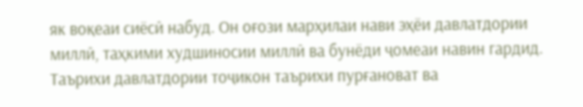як воқеаи сиёсӣ набуд. Он оғози марҳилаи нави эҳёи давлатдории миллӣ, таҳкими худшиносии миллӣ ва бунёди ҷомеаи навин гардид.
Таърихи давлатдории тоҷикон таърихи пурғановат ва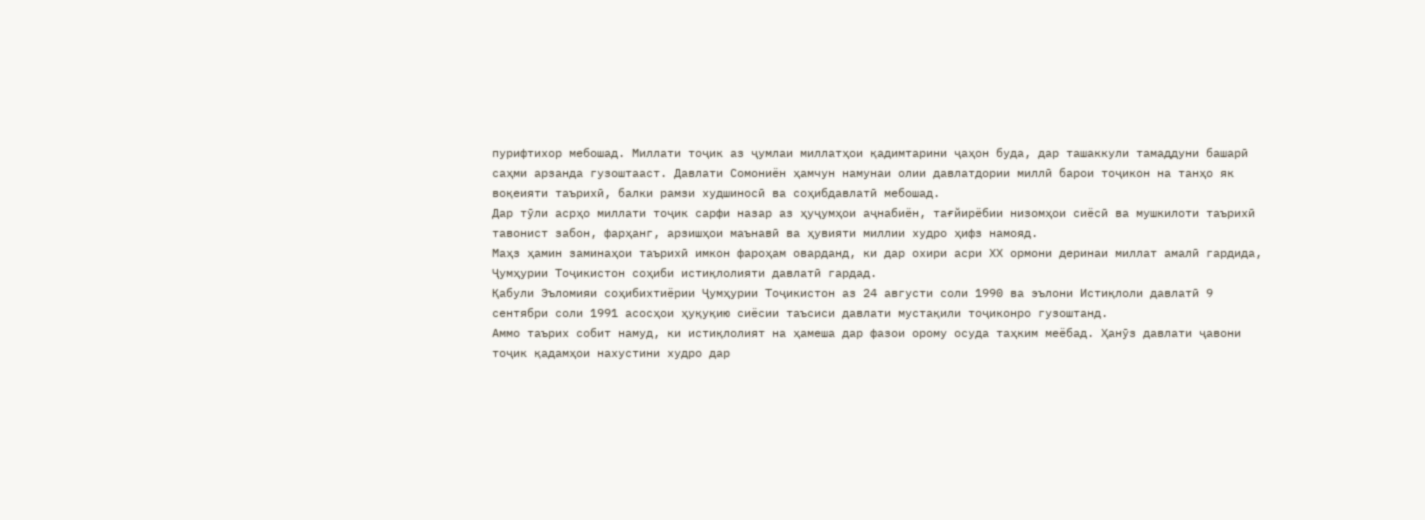пурифтихор мебошад. Миллати тоҷик аз ҷумлаи миллатҳои қадимтарини ҷаҳон буда, дар ташаккули тамаддуни башарӣ саҳми арзанда гузоштааст. Давлати Сомониён ҳамчун намунаи олии давлатдории миллӣ барои тоҷикон на танҳо як воқеияти таърихӣ, балки рамзи худшиносӣ ва соҳибдавлатӣ мебошад.
Дар тӯли асрҳо миллати тоҷик сарфи назар аз ҳуҷумҳои аҷнабиён, тағйирёбии низомҳои сиёсӣ ва мушкилоти таърихӣ тавонист забон, фарҳанг, арзишҳои маънавӣ ва ҳувияти миллии худро ҳифз намояд.
Маҳз ҳамин заминаҳои таърихӣ имкон фароҳам оварданд, ки дар охири асри ХХ ормони деринаи миллат амалӣ гардида, Ҷумҳурии Тоҷикистон соҳиби истиқлолияти давлатӣ гардад.
Қабули Эъломияи соҳибихтиёрии Ҷумҳурии Тоҷикистон аз 24 августи соли 1990 ва эълони Истиқлоли давлатӣ 9 сентябри соли 1991 асосҳои ҳуқуқию сиёсии таъсиси давлати мустақили тоҷиконро гузоштанд.
Аммо таърих собит намуд, ки истиқлолият на ҳамеша дар фазои орому осуда таҳким меёбад. Ҳанӯз давлати ҷавони тоҷик қадамҳои нахустини худро дар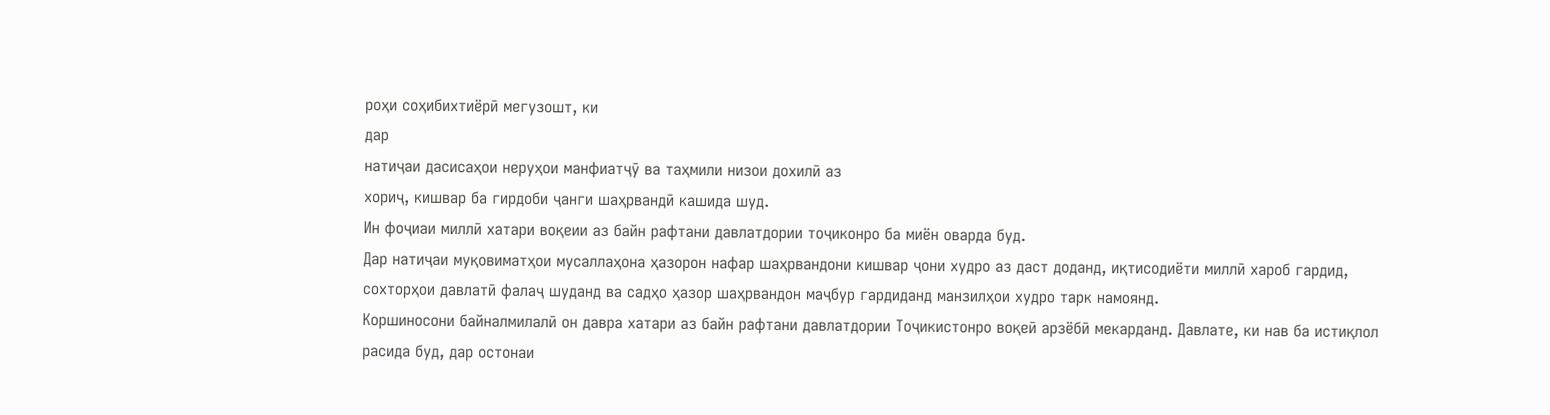роҳи соҳибихтиёрӣ мегузошт, ки
дар
натиҷаи дасисаҳои неруҳои манфиатҷӯ ва таҳмили низои дохилӣ аз
хориҷ, кишвар ба гирдоби ҷанги шаҳрвандӣ кашида шуд.
Ин фоҷиаи миллӣ хатари воқеии аз байн рафтани давлатдории тоҷиконро ба миён оварда буд.
Дар натиҷаи муқовиматҳои мусаллаҳона ҳазорон нафар шаҳрвандони кишвар ҷони худро аз даст доданд, иқтисодиёти миллӣ хароб гардид, сохторҳои давлатӣ фалаҷ шуданд ва садҳо ҳазор шаҳрвандон маҷбур гардиданд манзилҳои худро тарк намоянд.
Коршиносони байналмилалӣ он давра хатари аз байн рафтани давлатдории Тоҷикистонро воқеӣ арзёбӣ мекарданд. Давлате, ки нав ба истиқлол расида буд, дар остонаи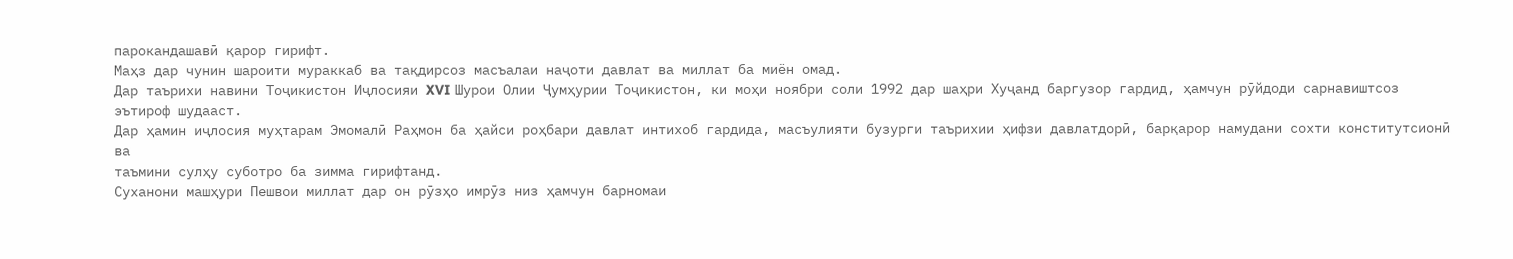парокандашавӣ қарор гирифт.
Маҳз дар чунин шароити мураккаб ва тақдирсоз масъалаи наҷоти давлат ва миллат ба миён омад.
Дар таърихи навини Тоҷикистон Иҷлосияи XVI Шурои Олии Ҷумҳурии Тоҷикистон, ки моҳи ноябри соли 1992 дар шаҳри Хуҷанд баргузор гардид, ҳамчун рӯйдоди сарнавиштсоз эътироф шудааст.
Дар ҳамин иҷлосия муҳтарам Эмомалӣ Раҳмон ба ҳайси роҳбари давлат интихоб гардида, масъулияти бузурги таърихии ҳифзи давлатдорӣ, барқарор намудани сохти конститутсионӣ ва
таъмини сулҳу суботро ба зимма гирифтанд.
Суханони машҳури Пешвои миллат дар он рӯзҳо имрӯз низ ҳамчун барномаи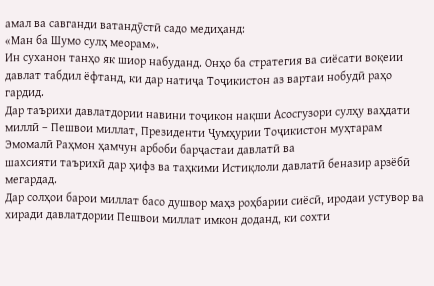амал ва савганди ватандӯстӣ садо медиҳанд:
«Ман ба Шумо сулҳ меорам».
Ин суханон танҳо як шиор набуданд. Онҳо ба стратегия ва сиёсати воқеии давлат табдил ёфтанд, ки дар натиҷа Тоҷикистон аз вартаи нобудӣ раҳо гардид.
Дар таърихи давлатдории навини тоҷикон нақши Асосгузори сулҳу ваҳдати миллӣ – Пешвои миллат, Президенти Ҷумҳурии Тоҷикистон муҳтарам Эмомалӣ Раҳмон ҳамчун арбоби барҷастаи давлатӣ ва
шахсияти таърихӣ дар ҳифз ва таҳкими Истиқлоли давлатӣ беназир арзёбӣ мегардад.
Дар солҳои барои миллат басо душвор маҳз роҳбарии сиёсӣ, иродаи устувор ва хиради давлатдории Пешвои миллат имкон доданд, ки сохти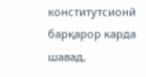конститутсионӣ барқарор карда шавад,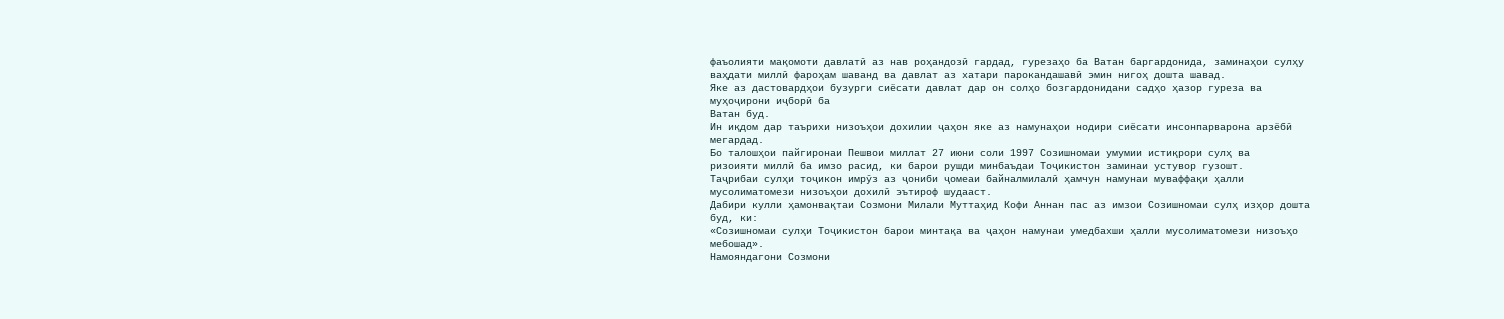фаъолияти мақомоти давлатӣ аз нав роҳандозӣ гардад, гурезаҳо ба Ватан баргардонида, заминаҳои сулҳу ваҳдати миллӣ фароҳам шаванд ва давлат аз хатари парокандашавӣ эмин нигоҳ дошта шавад.
Яке аз дастовардҳои бузурги сиёсати давлат дар он солҳо бозгардонидани садҳо ҳазор гуреза ва муҳоҷирони иҷборӣ ба
Ватан буд.
Ин иқдом дар таърихи низоъҳои дохилии ҷаҳон яке аз намунаҳои нодири сиёсати инсонпарварона арзёбӣ мегардад.
Бо талошҳои пайгиронаи Пешвои миллат 27 июни соли 1997 Созишномаи умумии истиқрори сулҳ ва
ризоияти миллӣ ба имзо расид, ки барои рушди минбаъдаи Тоҷикистон заминаи устувор гузошт.
Таҷрибаи сулҳи тоҷикон имрӯз аз ҷониби ҷомеаи байналмилалӣ ҳамчун намунаи муваффақи ҳалли мусолиматомези низоъҳои дохилӣ эътироф шудааст.
Дабири кулли ҳамонвақтаи Созмони Милали Муттаҳид Кофи Аннан пас аз имзои Созишномаи сулҳ изҳор дошта буд, ки:
«Созишномаи сулҳи Тоҷикистон барои минтақа ва ҷаҳон намунаи умедбахши ҳалли мусолиматомези низоъҳо мебошад».
Намояндагони Созмони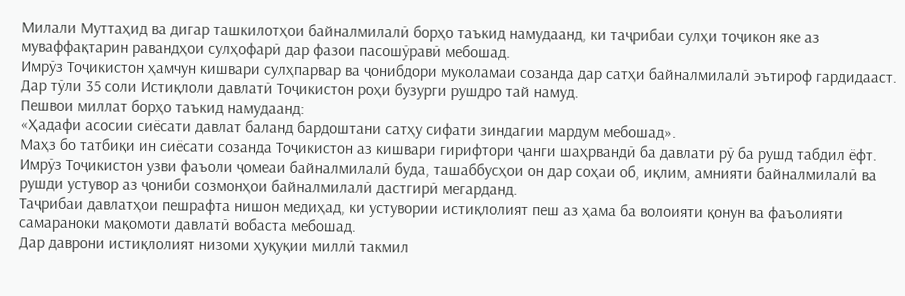Милали Муттаҳид ва дигар ташкилотҳои байналмилалӣ борҳо таъкид намудаанд, ки таҷрибаи сулҳи тоҷикон яке аз муваффақтарин равандҳои сулҳофарӣ дар фазои пасошӯравӣ мебошад.
Имрӯз Тоҷикистон ҳамчун кишвари сулҳпарвар ва ҷонибдори муколамаи созанда дар сатҳи байналмилалӣ эътироф гардидааст.
Дар тӯли 35 соли Истиқлоли давлатӣ Тоҷикистон роҳи бузурги рушдро тай намуд.
Пешвои миллат борҳо таъкид намудаанд:
«Ҳадафи асосии сиёсати давлат баланд бардоштани сатҳу сифати зиндагии мардум мебошад».
Маҳз бо татбиқи ин сиёсати созанда Тоҷикистон аз кишвари гирифтори ҷанги шаҳрвандӣ ба давлати рӯ ба рушд табдил ёфт.
Имрӯз Тоҷикистон узви фаъоли ҷомеаи байналмилалӣ буда, ташаббусҳои он дар соҳаи об, иқлим, амнияти байналмилалӣ ва рушди устувор аз ҷониби созмонҳои байналмилалӣ дастгирӣ мегарданд.
Таҷрибаи давлатҳои пешрафта нишон медиҳад, ки устувории истиқлолият пеш аз ҳама ба волоияти қонун ва фаъолияти самараноки мақомоти давлатӣ вобаста мебошад.
Дар даврони истиқлолият низоми ҳуқуқии миллӣ такмил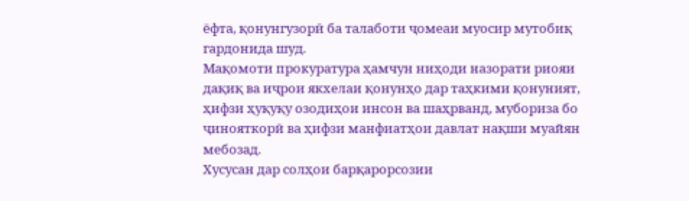ёфта, қонунгузорӣ ба талаботи ҷомеаи муосир мутобиқ гардонида шуд.
Мақомоти прокуратура ҳамчун ниҳоди назорати риояи дақиқ ва иҷрои якхелаи қонунҳо дар таҳкими қонуният, ҳифзи ҳуқуқу озодиҳои инсон ва шаҳрванд, мубориза бо ҷинояткорӣ ва ҳифзи манфиатҳои давлат нақши муайян мебозад.
Хусусан дар солҳои барқарорсозии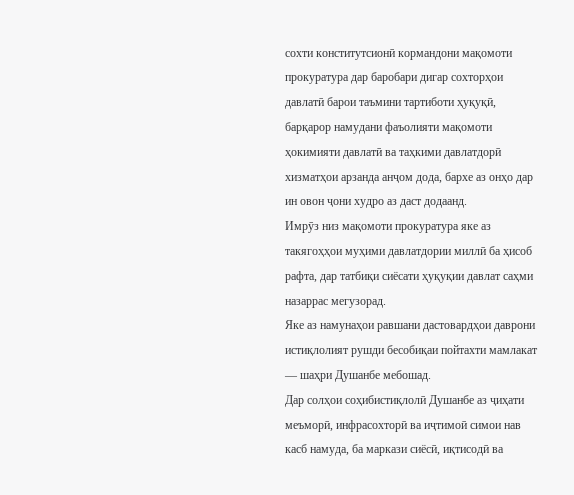сохти конститутсионӣ кормандони мақомоти прокуратура дар баробари дигар сохторҳои давлатӣ барои таъмини тартиботи ҳуқуқӣ, барқарор намудани фаъолияти мақомоти ҳокимияти давлатӣ ва таҳкими давлатдорӣ хизматҳои арзанда анҷом дода, бархе аз онҳо дар ин овон ҷони худро аз даст додаанд.
Имрӯз низ мақомоти прокуратура яке аз такягоҳҳои муҳими давлатдории миллӣ ба ҳисоб рафта, дар татбиқи сиёсати ҳуқуқии давлат саҳми назаррас мегузорад.
Яке аз намунаҳои равшани дастовардҳои даврони истиқлолият рушди бесобиқаи пойтахти мамлакат — шаҳри Душанбе мебошад.
Дар солҳои соҳибистиқлолӣ Душанбе аз ҷиҳати меъморӣ, инфрасохторӣ ва иҷтимоӣ симои нав касб намуда, ба маркази сиёсӣ, иқтисодӣ ва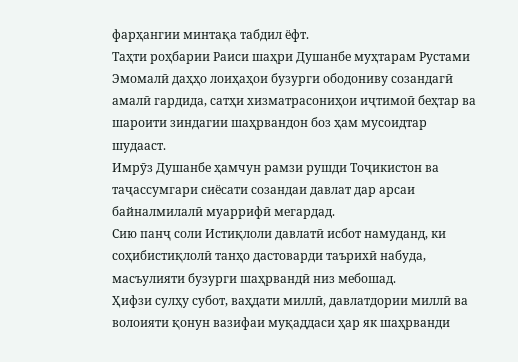фарҳангии минтақа табдил ёфт.
Таҳти роҳбарии Раиси шаҳри Душанбе муҳтарам Рустами Эмомалӣ даҳҳо лоиҳаҳои бузурги ободониву созандагӣ амалӣ гардида, сатҳи хизматрасониҳои иҷтимоӣ беҳтар ва шароити зиндагии шаҳрвандон боз ҳам мусоидтар шудааст.
Имрӯз Душанбе ҳамчун рамзи рушди Тоҷикистон ва таҷассумгари сиёсати созандаи давлат дар арсаи байналмилалӣ муаррифӣ мегардад.
Сию панҷ соли Истиқлоли давлатӣ исбот намуданд, ки соҳибистиқлолӣ танҳо дастоварди таърихӣ набуда, масъулияти бузурги шаҳрвандӣ низ мебошад.
Ҳифзи сулҳу субот, ваҳдати миллӣ, давлатдории миллӣ ва волоияти қонун вазифаи муқаддаси ҳар як шаҳрванди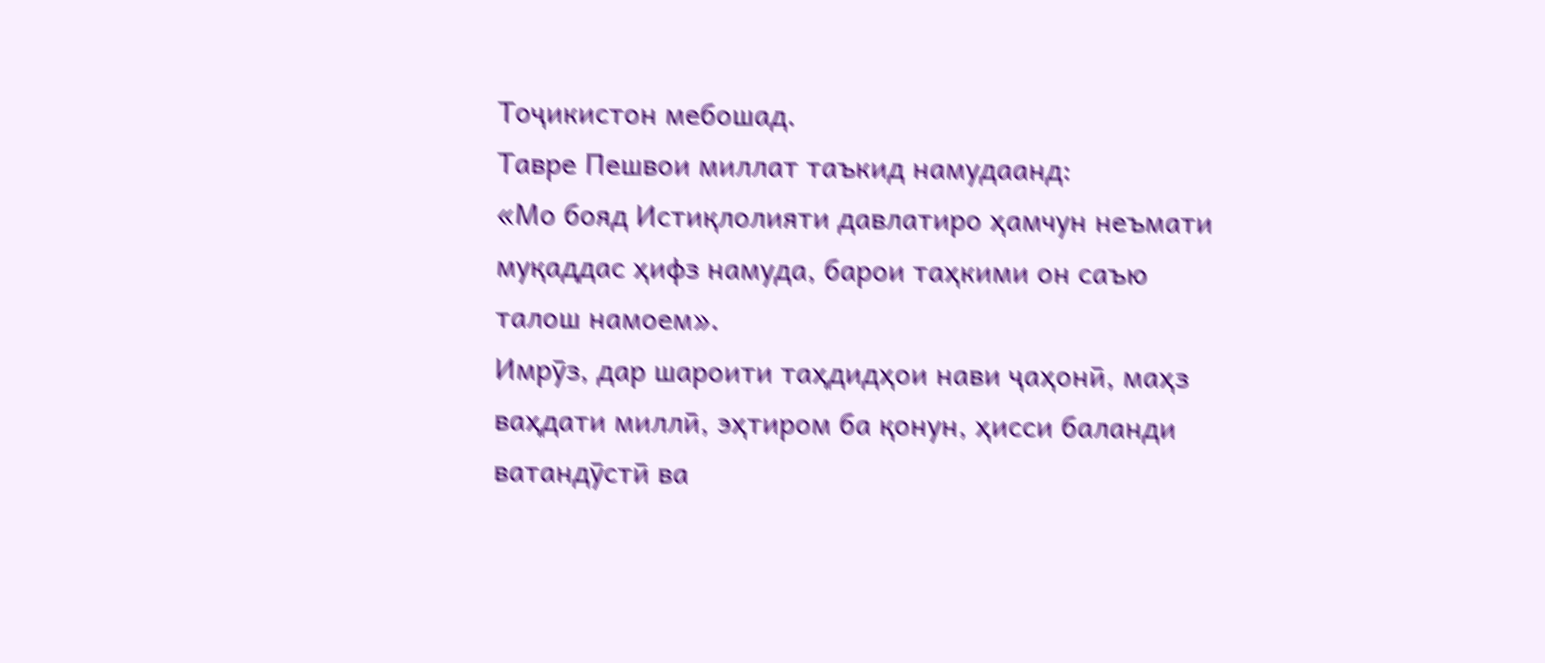Тоҷикистон мебошад.
Тавре Пешвои миллат таъкид намудаанд:
«Мо бояд Истиқлолияти давлатиро ҳамчун неъмати муқаддас ҳифз намуда, барои таҳкими он саъю талош намоем».
Имрӯз, дар шароити таҳдидҳои нави ҷаҳонӣ, маҳз ваҳдати миллӣ, эҳтиром ба қонун, ҳисси баланди ватандӯстӣ ва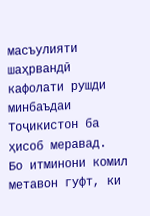масъулияти шаҳрвандӣ кафолати рушди минбаъдаи Тоҷикистон ба ҳисоб меравад.
Бо итминони комил метавон гуфт, ки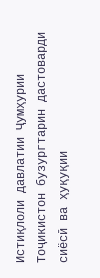Истиқлоли давлатии Ҷумҳурии Тоҷикистон бузургтарин дастоварди сиёсӣ ва ҳуқуқии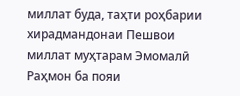миллат буда, таҳти роҳбарии хирадмандонаи Пешвои миллат муҳтарам Эмомалӣ Раҳмон ба пояи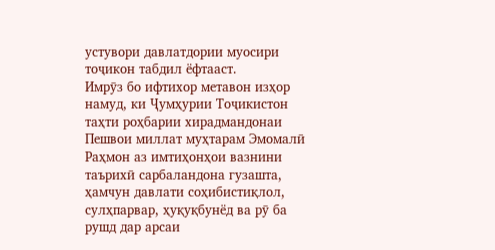устувори давлатдории муосири тоҷикон табдил ёфтааст.
Имрӯз бо ифтихор метавон изҳор намуд, ки Ҷумҳурии Тоҷикистон таҳти роҳбарии хирадмандонаи Пешвои миллат муҳтарам Эмомалӣ Раҳмон аз имтиҳонҳои вазнини таърихӣ сарбаландона гузашта, ҳамчун давлати соҳибистиқлол, сулҳпарвар, ҳуқуқбунёд ва рӯ ба рушд дар арсаи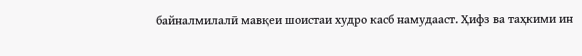байналмилалӣ мавқеи шоистаи худро касб намудааст. Ҳифз ва таҳкими ин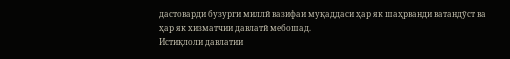дастоварди бузурги миллӣ вазифаи муқаддаси ҳар як шаҳрванди ватандӯст ва ҳар як хизматчии давлатӣ мебошад.
Истиқлоли давлатии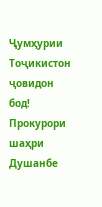Ҷумҳурии Тоҷикистон ҷовидон бод!
Прокурори шаҳри Душанбе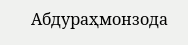Абдураҳмонзода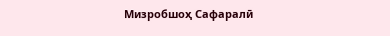Мизробшоҳ Сафаралӣ